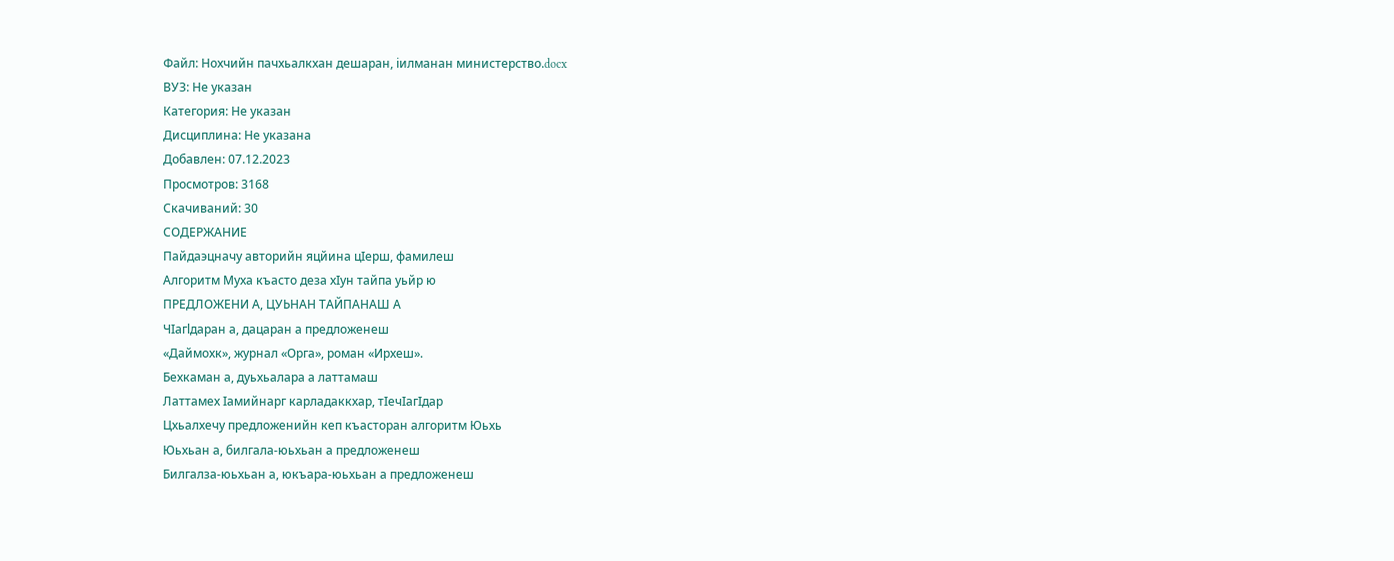Файл: Нохчийн пачхьалкхан дешаран, iилманан министерство.docx
ВУЗ: Не указан
Категория: Не указан
Дисциплина: Не указана
Добавлен: 07.12.2023
Просмотров: 3168
Скачиваний: 30
СОДЕРЖАНИЕ
Пайдаэцначу авторийн яцйина цIерш, фамилеш
Алгоритм Муха къасто деза хIун тайпа уьйр ю
ПРЕДЛОЖЕНИ А, ЦУЬНАН ТАЙПАНАШ А
ЧIaгlдаран а, дацаран а предложенеш
«Даймохк», журнал «Орга», роман «Ирхеш».
Бехкаман а, дуьхьалара а латтамаш
Латтамех Iамийнарг карладаккхар, тIечIагIдар
Цхьалхечу предложенийн кеп къасторан алгоритм Юьхь
Юьхьан а, билгала-юьхьан а предложенеш
Билгалза-юьхьан а, юкъара-юьхьан а предложенеш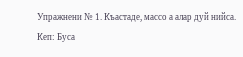Упражнени № 1. Къастаде, массо а алар дуй нийса.
Кеп: Буса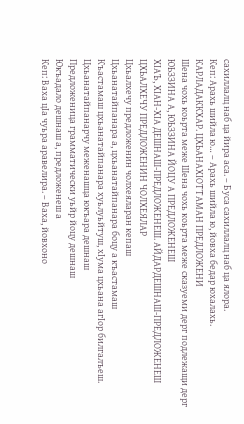сахиллалц наб ца йира аса. – Буса сахиллалц наб ца ялора.
Кеп: Арахь шийла ю… – Арахь шийла ю, йовха бедар юхалахь.
КАРЛАДАККХАР. ЦХЬАНАХIОТТАМАН ПРЕДЛОЖЕНИ
Шена чохь коьрта меже Шена чохь коьрта меже сказуеми дерг подлежащи дерг
ЮЬЗЗИНА А, ЮЬЗЗИНА ЙОЦУ А ПРЕДЛОЖЕНЕШ
ХIАЪ, ХIАН-ХIА ДЕШНАШ-ПРЕДЛОЖЕНЕШ. АЙДАРДЕШНАШ-ПРЕДЛОЖЕНЕШ
ЦХЬАЛХЕЧУ ПРЕДЛОЖЕНИН ЧОЛХЕЯЛАР
Цхьалхечу предложенин чолхеяларан кепаш
Цхьанатайпанара а, цхьанатайпанара боцу а къастамаш
Къастамаш цхьанатайпанара хуьлуьйтуш, хIума цхьана агIор билгалъеш.
Цхьанатайпанарчу меженашца юкъара дешнаш
Предложеница грамматически уьйр йоцу дешнаш
Юкъадало дешнаш а, предложенеш а
Кеп: Ваха цIа чуьра аравелира. – Ваха, йовхоно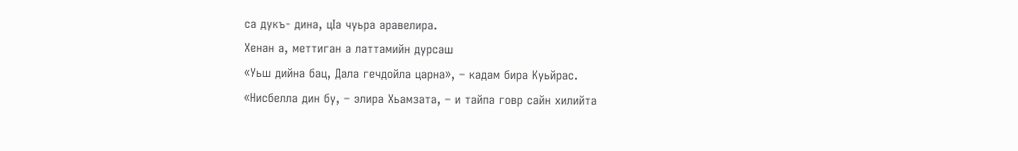са дукъ- дина, цIа чуьра аравелира.
Хенан а, меттиган а латтамийн дурсаш
«Уьш дийна бац, Дала гечдойла царна», – кадам бира Куьйрас.
«Нисбелла дин бу, – элира Хьамзата, – и тайпа говр сайн хилийта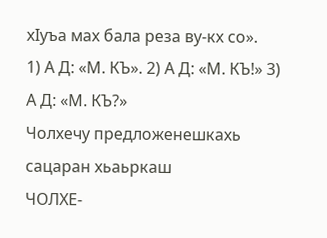хIуъа мах бала реза ву-кх со».
1) А Д: «М. КЪ». 2) А Д: «М. КЪ!» 3) А Д: «М. КЪ?»
Чолхечу предложенешкахь сацаран хьаьркаш
ЧОЛХЕ-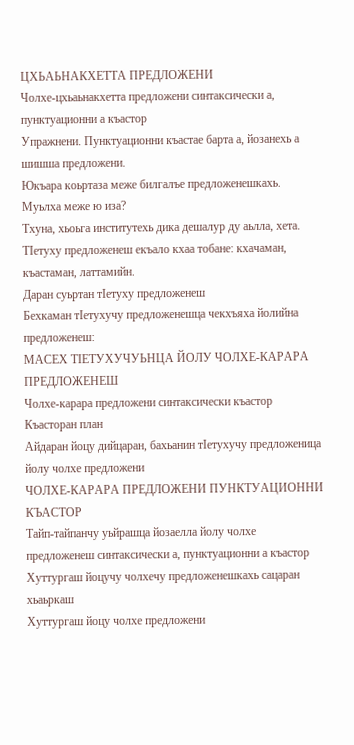ЦХЬАЬНАКХЕТТА ПРЕДЛОЖЕНИ
Чолхе-цхьаьнакхетта предложени синтаксически а, пунктуационни а къастор
Упражнени. Пунктуационни къастае барта а, йозанехь а шишша предложени.
Юкъара коьртаза меже билгалъе предложенешкахь. Муьлха меже ю иза?
Тхуна, хьоьга институтехь дика дешалур ду аьлла, хета.
ТIетуху предложенеш екъало кхаа тобане: кхачаман, къастаман, латтамийн.
Даран суьртан тIетуху предложенеш
Бехкаман тIетухучу предложенешца чекхъяха йолийна предложенеш:
МАСЕХ ТIЕТУХУЧУЬНЦА ЙОЛУ ЧОЛХЕ-КАРАРА ПРЕДЛОЖЕНЕШ
Чолхе-карара предложени синтаксически къастор Къасторан план
Айдаран йоцу дийцаран, бахьанин тIетухучу предложеница йолу чолхе предложени
ЧОЛХЕ-КАРАРА ПРЕДЛОЖЕНИ ПУНКТУАЦИОННИ КЪАСТОР
Тайп-тайпанчу уьйрашца йозаелла йолу чолхе предложенеш синтаксически а, пунктуационни а къастор
Хуттургаш йоцучу чолхечу предложенешкахь сацаран хьаьркаш
Хуттургаш йоцу чолхе предложени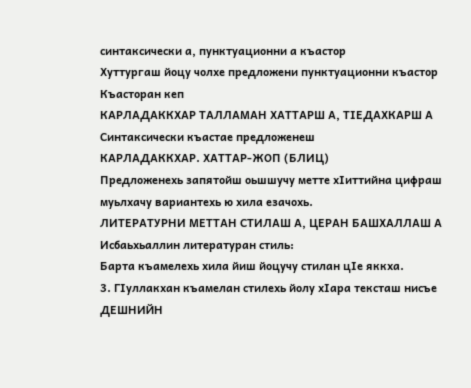синтаксически а, пунктуационни а къастор
Хуттургаш йоцу чолхе предложени пунктуационни къастор Къасторан кеп
КАРЛАДАККХАР ТАЛЛАМАН ХАТТАРШ А, ТIЕДАХКАРШ А
Синтаксически къастае предложенеш
КАРЛАДАККХАР. ХАТТАР-ЖОП (БЛИЦ)
Предложенехь запятойш оьшшучу метте хIиттийна цифраш муьлхачу вариантехь ю хила езачохь.
ЛИТЕРАТУРНИ МЕТТАН СТИЛАШ А, ЦЕРАН БАШХАЛЛАШ А
Исбаьхьаллин литературан стиль:
Барта къамелехь хила йиш йоцучу стилан цIе яккха.
3. ГIуллакхан къамелан стилехь йолу хIара тексташ нисъе
ДЕШНИЙН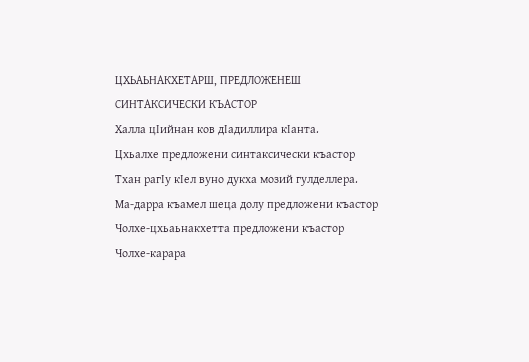ЦХЬАЬНАКХЕТАРШ, ПРЕДЛОЖЕНЕШ СИНТАКСИЧЕСКИ КЪАСТОР
Халла цIийнан ков дIадиллира кIанта.
Цхьалхе предложени синтаксически къастор
Тхан рагIу кIел вуно дукха мозий гулделлера.
Ма-дарра къамел шеца долу предложени къастор
Чолхе-цхьаьнакхетта предложени къастор
Чолхе-карара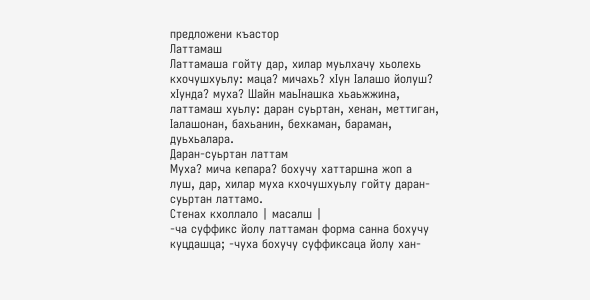предложени къастор
Латтамаш
Латтамаша гойту дар, хилар муьлхачу хьолехь кхочушхуьлу: маца? мичахь? хIун Iалашо йолуш? хIунда? муха? Шайн маьIнашка хьаьжжина, латтамаш хуьлу: даран суьртан, хенан, меттиган, Iалашонан, бахьанин, бехкаман, бараман, дуьхьалара.
Даран-суьртан латтам
Муха? мича кепара? бохучу хаттаршна жоп а луш, дар, хилар муха кхочушхуьлу гойту даран-суьртан латтамо.
Стенах кхоллало | масалш |
-ча суффикс йолу латтаман форма санна бохучу куцдашца; -чуха бохучу суффиксаца йолу хан-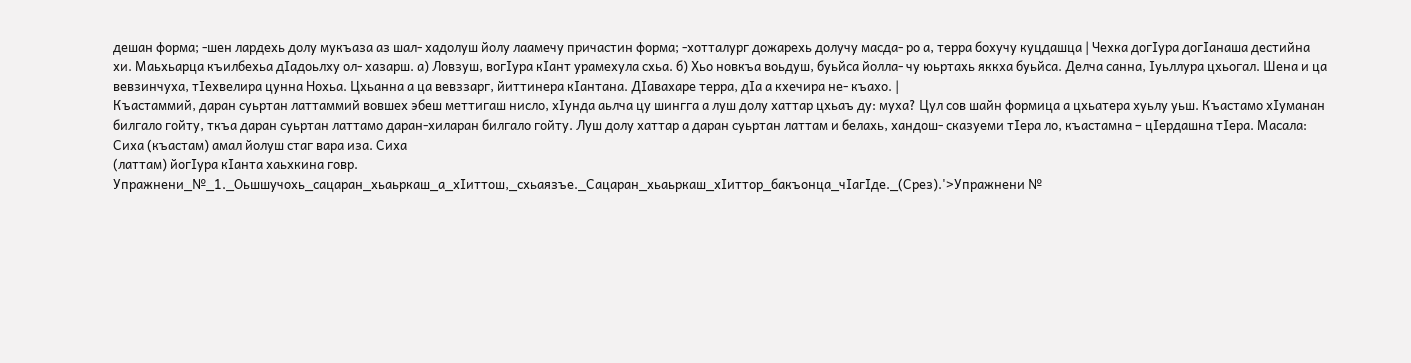дешан форма; -шен лардехь долу мукъаза аз шал- хадолуш йолу лаамечу причастин форма; -хотталург дожарехь долучу масда- ро а, терра бохучу куцдашца | Чехка догIура догIанаша дестийна хи. Маьхьарца къилбехьа дIадоьлху ол- хазарш. а) Ловзуш, вогIура кIант урамехула схьа. б) Хьо новкъа воьдуш, буьйса йолла- чу юьртахь яккха буьйса. Делча санна, Iуьллура цхьогал. Шена и ца вевзинчуха, тIехвелира цунна Нохьа. Цхьанна а ца вевззарг, йиттинера кIантана. ДIавахаре терра, дIа а кхечира не- къахо. |
Къастаммий, даран суьртан латтаммий вовшех эбеш меттигаш нисло, хIунда аьлча цу шингга а луш долу хаттар цхьаъ ду: муха? Цул сов шайн формица а цхьатера хуьлу уьш. Къастамо хIуманан билгало гойту, ткъа даран суьртан латтамо даран-хиларан билгало гойту. Луш долу хаттар а даран суьртан латтам и белахь, хандош- сказуеми тIера ло, къастамна – цIердашна тIера. Масала: Сиха (къастам) амал йолуш стаг вара иза. Сиха
(латтам) йогIура кIанта хаьхкина говр.
Упражнени_№_1._Оьшшучохь_сацаран_хьаьркаш_а_хIиттош,_схьаязъе._Сацаран_хьаьркаш_хIиттор_бакъонца_чIагIде._(Срез).'>Упражнени №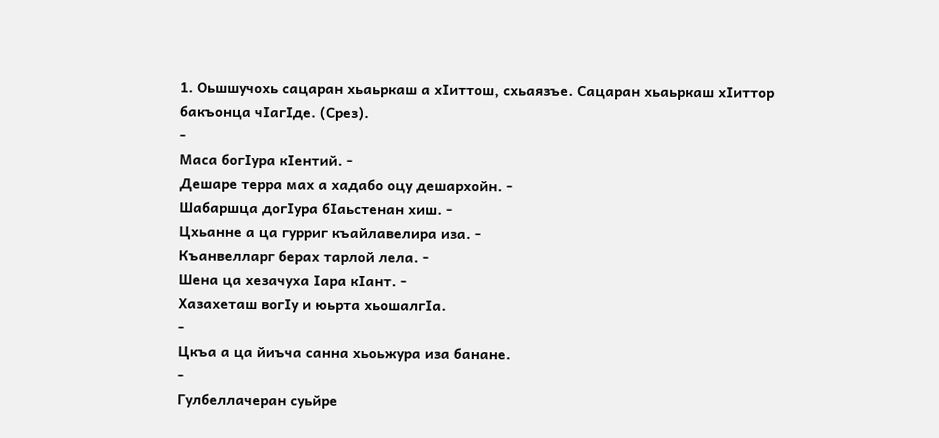1. Оьшшучохь сацаран хьаьркаш а хIиттош, схьаязъе. Сацаран хьаьркаш хIиттор бакъонца чIагIде. (Срез).
-
Маса богIура кIентий. -
Дешаре терра мах а хадабо оцу дешархойн. -
Шабаршца догIура бIаьстенан хиш. -
Цхьанне а ца гурриг къайлавелира иза. -
Къанвелларг берах тарлой лела. -
Шена ца хезачуха Iара кIант. -
Хазахеташ вогIу и юьрта хьошалгIа.
-
Цкъа а ца йиъча санна хьоьжура иза банане.
-
Гулбеллачеран суьйре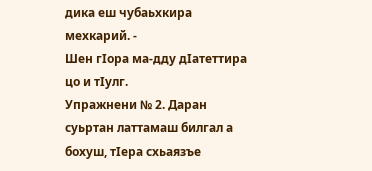дика еш чубаьхкира мехкарий. -
Шен гIора ма-дду дIатеттира цо и тIулг.
Упражнени № 2. Даран суьртан латтамаш билгал а бохуш, тIера схьаязъе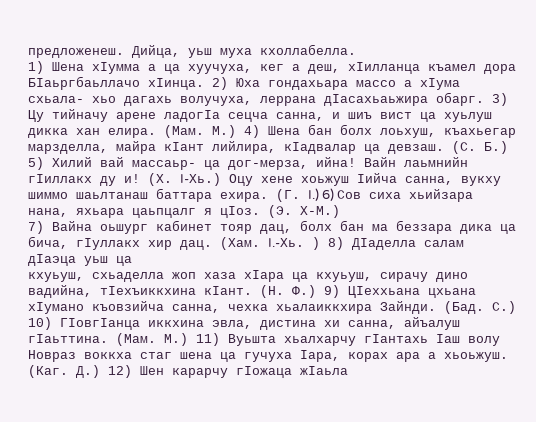предложенеш. Дийца, уьш муха кхоллабелла.
1) Шена хIумма а ца хуучуха, кег а деш, хIилланца къамел дора БIаьргбаьллачо хIинца. 2) Юха гондахьара массо а хIума схьала- хьо дагахь волучуха, леррана дIасахьаьжира обарг. 3) Цу тийначу арене ладогIа сецча санна, и шиъ вист ца хуьлуш дикка хан елира. (Мам. М.) 4) Шена бан болх лоьхуш, къахьегар марзделла, майра кIант лийлира, кIадвалар ца девзаш. (С. Б.) 5) Хилий вай массаьр- ца дог-мерза, ийна! Вайн лаьмнийн гIиллакх ду и! (Х. I-Хь.) Оцу хене хоьжуш Iийча санна, вукху шиммо шаьлтанаш баттара ехира. (Г. I.) 6) Сов сиха хьийзара нана, яхьара цаьпцалг я цIоз. (Э. Х-М.)
7) Вайна оьшург кабинет тояр дац, болх бан ма беззара дика ца бича, гIуллакх хир дац. (Хам. I.-Хь. ) 8) ДIаделла салам дIаэца уьш ца
кхуьуш, схьаделла жоп хаза хIара ца кхуьуш, сирачу дино вадийна, тIехъиккхина кIант. (Н. Ф.) 9) ЦIеххьана цхьана хIумано къовзийча санна, чехка хьалаиккхира Зайнди. (Бад. С.) 10) ГIовгIанца иккхина эвла, дистина хи санна, айъалуш гIаьттина. (Мам. М.) 11) Вуьшта хьалхарчу гIантахь Iаш волу Новраз воккха стаг шена ца гучуха Iара, корах ара а хьоьжуш. (Каг. Д.) 12) Шен карарчу гIожаца жIаьла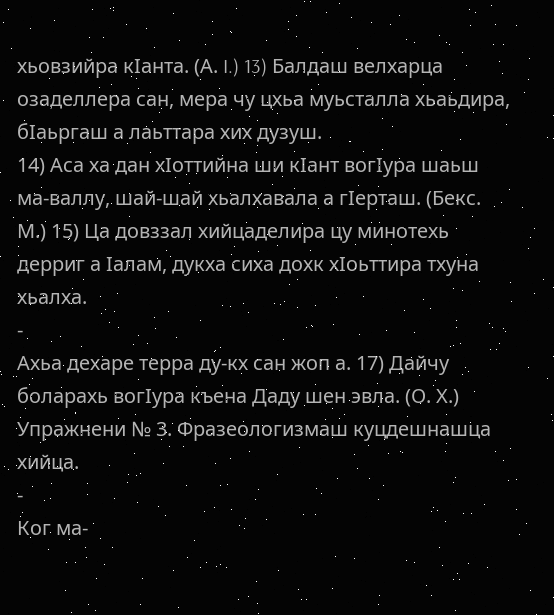хьовзийра кIанта. (А. I.) 13) Балдаш велхарца озаделлера сан, мера чу цхьа муьсталла хьаьдира, бIаьргаш а лаьттара хих дузуш.
14) Аса ха дан хIоттийна ши кIант вогIура шаьш ма-валлу, шай-шай хьалхавала а гIерташ. (Бекс. М.) 15) Ца довззал хийцаделира цу минотехь дерриг а Iалам, дукха сиха дохк хIоьттира тхуна хьалха.
-
Ахьа дехаре терра ду-кх сан жоп а. 17) Дайчу боларахь вогIура къена Даду шен эвла. (О. Х.)
Упражнени № 3. Фразеологизмаш куцдешнашца хийца.
-
Ког ма-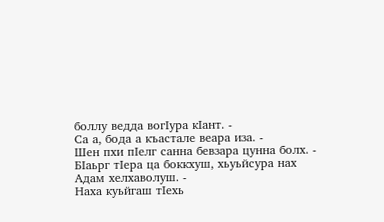боллу ведда вогIура кIант. -
Са а, бода а къастале веара иза. -
Шен пхи пIелг санна бевзара цунна болх. -
БIаьрг тIера ца боккхуш, хьуьйсура нах Адам хелхаволуш. -
Наха куьйгаш тIехь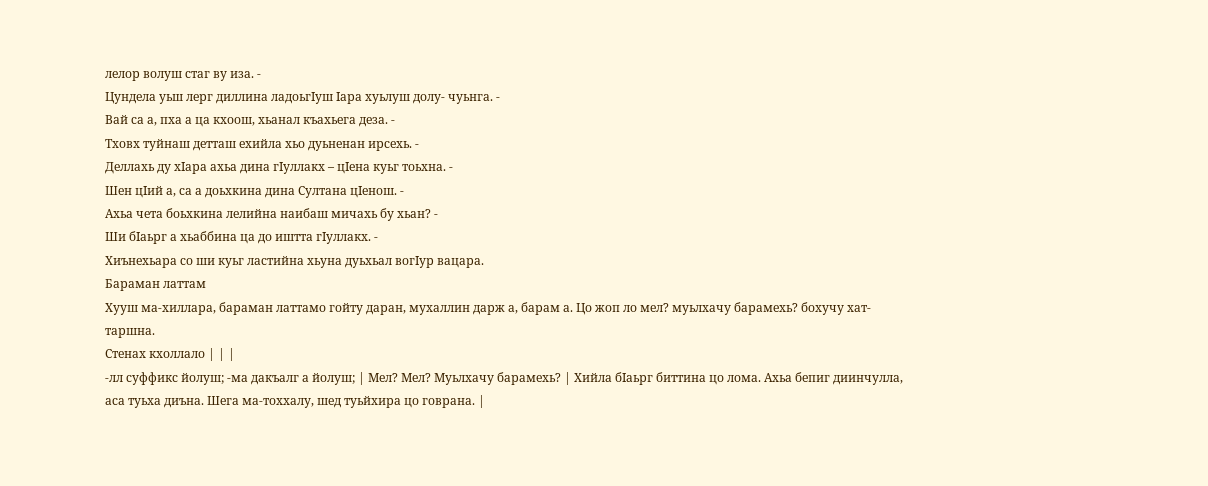лелор волуш стаг ву иза. -
Цундела уьш лерг диллина ладоьгIуш Iара хуьлуш долу- чуьнга. -
Вай са а, пха а ца кхоош, хьанал къахьега деза. -
Тховх туйнаш детташ ехийла хьо дуьненан ирсехь. -
Деллахь ду хIара ахьа дина гIуллакх – цIена куьг тоьхна. -
Шен цIий а, са а доьхкина дина Султана цIенош. -
Ахьа чета боьхкина лелийна наибаш мичахь бу хьан? -
Ши бIаьрг а хьаббина ца до иштта гIуллакх. -
Хиънехьара со ши куьг ластийна хьуна дуьхьал вогIур вацара.
Бараман латтам
Хууш ма-хиллара, бараман латтамо гойту даран, мухаллин дарж а, барам а. Цо жоп ло мел? муьлхачу барамехь? бохучу хат- таршна.
Стенах кхоллало | | |
-лл суффикс йолуш; -ма дакъалг а йолуш; | Мел? Мел? Муьлхачу барамехь? | Хийла бIаьрг биттина цо лома. Ахьа бепиг диинчулла, аса туьха диъна. Шега ма-тоххалу, шед туьйхира цо говрана. |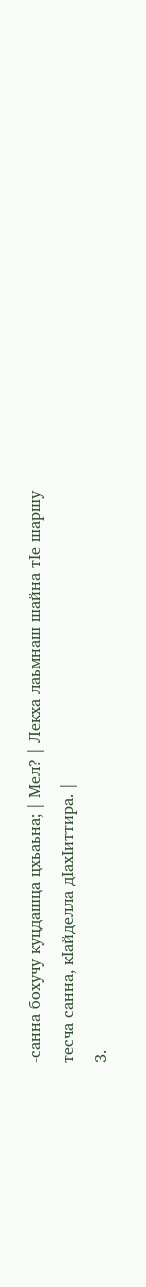-санна бохучу куцдашца цхьаьна; | Мел? | Лекха лаьмнаш шайна тIе шаршу тесча санна, кIайделла дIахIиттира. |
3.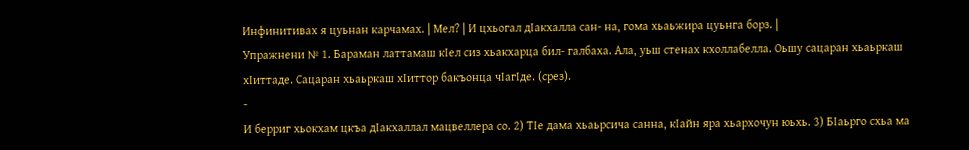Инфинитивах я цуьнан карчамах. | Мел? | И цхьогал дIакхалла сан- на, гома хьаьжира цуьнга борз. |
Упражнени № 1. Бараман латтамаш кIел сиз хьакхарца бил- галбаха. Ала, уьш стенах кхоллабелла. Оьшу сацаран хьаьркаш хIиттаде. Сацаран хьаьркаш хIиттор бакъонца чIагIде. (срез).
-
И берриг хьокхам цкъа дIакхаллал мацвеллера со. 2) ТIе дама хьаьрсича санна, кIайн яра хьархочун юьхь. 3) БIаьрго схьа ма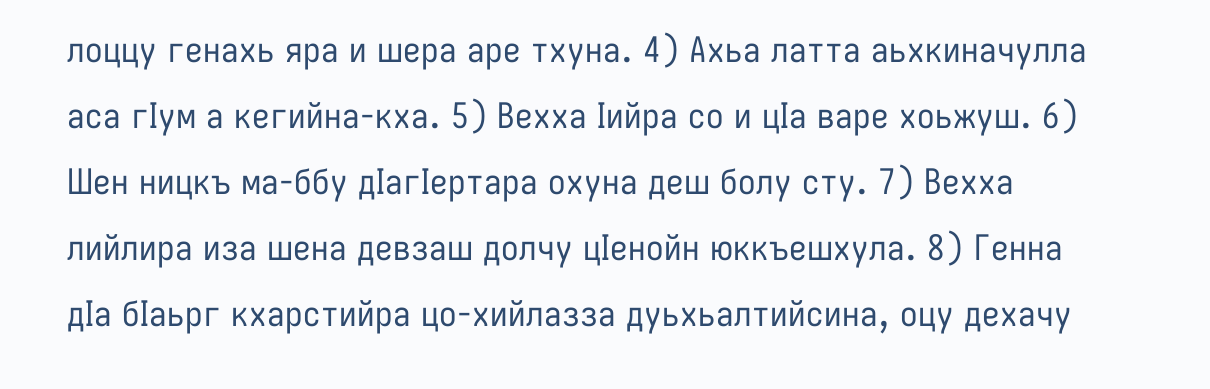лоццу генахь яра и шера аре тхуна. 4) Ахьа латта аьхкиначулла аса гIум а кегийна-кха. 5) Вехха Iийра со и цIа варе хоьжуш. 6) Шен ницкъ ма-ббу дIагIертара охуна деш болу сту. 7) Вехха лийлира иза шена девзаш долчу цIенойн юккъешхула. 8) Генна дIа бIаьрг кхарстийра цо-хийлазза дуьхьалтийсина, оцу дехачу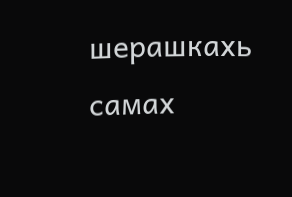шерашкахь самах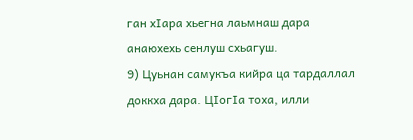ган хIара хьегна лаьмнаш дара анаюхехь сенлуш схьагуш.
9) Цуьнан самукъа кийра ца тардаллал доккха дара. ЦIогIа тоха, илли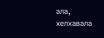ала, хелхавала